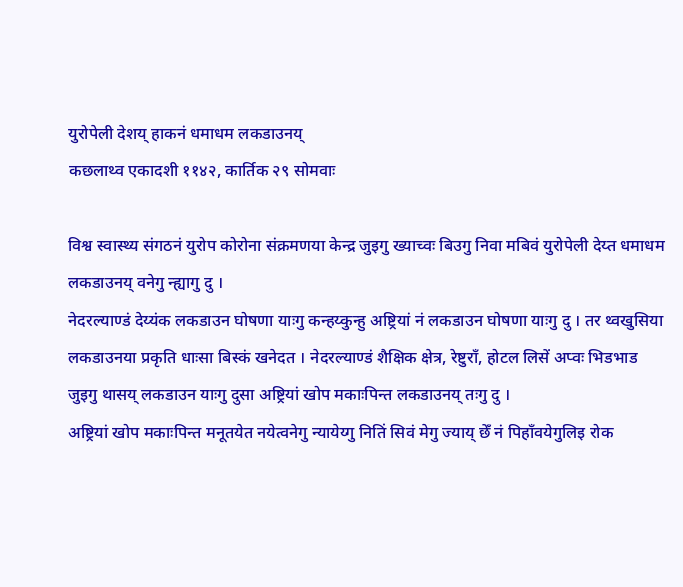युरोपेली देशय् हाकनं धमाधम लकडाउनय्
कछलाथ्व एकादशी ११४२, कार्तिक २९ सोमवाः

विश्व स्वास्थ्य संगठनं युरोप कोरोना संक्रमणया केन्द्र जुइगु ख्याच्वः बिउगु निवा मबिवं युरोपेली देय्त धमाधम लकडाउनय् वनेगु न्ह्यागु दु ।
नेदरल्याण्डं देय्यंक लकडाउन घोषणा याःगु कन्हय्कुन्हु अष्ट्रियां नं लकडाउन घोषणा याःगु दु । तर थ्वखुसिया लकडाउनया प्रकृति धाःसा बिस्कं खनेदत । नेदरल्याण्डं शैक्षिक क्षेत्र, रेष्टुराँ, होटल लिसें अप्वः भिडभाड जुइगु थासय् लकडाउन याःगु दुसा अष्ट्रियां खोप मकाःपिन्त लकडाउनय् तःगु दु ।
अष्ट्रियां खोप मकाःपिन्त मनूतयेत नयेत्वनेगु न्यायेय्गु नितिं सिवं मेगु ज्याय् छेँ नं पिहाँवयेगुलिइ रोक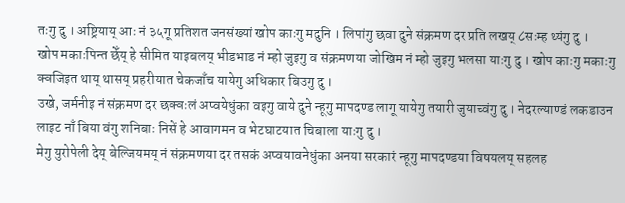तःगु दु । अष्ट्रियाय् आः नं ३५गू प्रतिशत जनसंख्यां खोप काःगु मदुनि । लिपांगु छवा दुने संक्रमण दर प्रति लखय् ८सःम्ह थ्यंगु दु ।
खोप मकाःपिन्त छेँय् हे सीमित याइबलय् भीडभाड नं म्हो जुइगु व संक्रमणया जोखिम नं म्हो जुइगु भलसा याःगु दु । खोप काःगु मकाःगु क्वजिइत थाय् थासय् प्रहरीयात चेकजाँच यायेगु अधिकार बिउगु दु ।
उखे, जर्मनीइ नं संक्रमण दर छक्वःलं अप्वयेधुंका वइगु वाये दुने न्हूगु मापदण्ड लागू यायेगु तयारी जुयाच्वंगु दु । नेदरल्याण्डं लकडाउन लाइट नाँ बिया वंगु शनिबाः निसें हे आवागमन व भेटघाटयात चिबाला याःगु दु ।
मेगु युरोपेली देय् बेल्जियमय् नं संक्रमणया दर तसकं अप्वयावनेधुंका अनया सरकारं न्हूगु मापदण्डया विषयलय् सहलह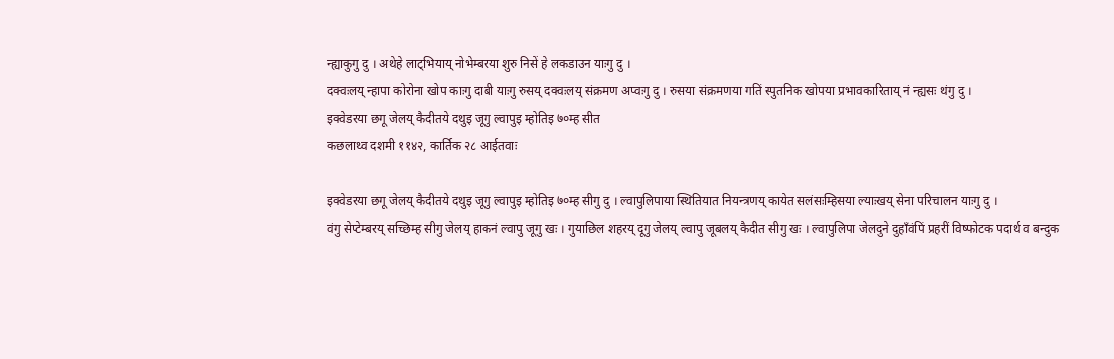न्ह्याकुगु दु । अथेहे लाट्भियाय् नोभेम्बरया शुरु निसें हे लकडाउन याःगु दु ।
दक्वःलय् न्हापा कोरोना खोप काःगु दाबी याःगु रुसय् दक्वःलय् संक्रमण अप्वःगु दु । रुसया संक्रमणया गतिं स्पुतनिक खोपया प्रभावकारिताय् नं न्ह्यसः थंगु दु ।
इक्वेडरया छगू जेलय् कैदीतये दथुइ जूगु ल्वापुइ म्होतिइ ७०म्ह सीत
कछलाथ्व दशमी ११४२, कार्तिक २८ आईतवाः

इक्वेडरया छगू जेलय् कैदीतये दथुइ जूगु ल्वापुइ म्होतिइ ७०म्ह सीगु दु । ल्वापुलिपाया स्थितियात नियन्त्रणय् कायेत सलंसःम्हिसया ल्याःखय् सेना परिचालन याःगु दु ।
वंगु सेप्टेम्बरय् सच्छिम्ह सीगु जेलय् हाकनं ल्वापु जूगु खः । गुयाछिल शहरय् दूगु जेलय् ल्वापु जूबलय् कैदीत सीगु खः । ल्वापुलिपा जेलदुने दुहाँवंपिं प्रहरीं विष्फोटक पदार्थ व बन्दुक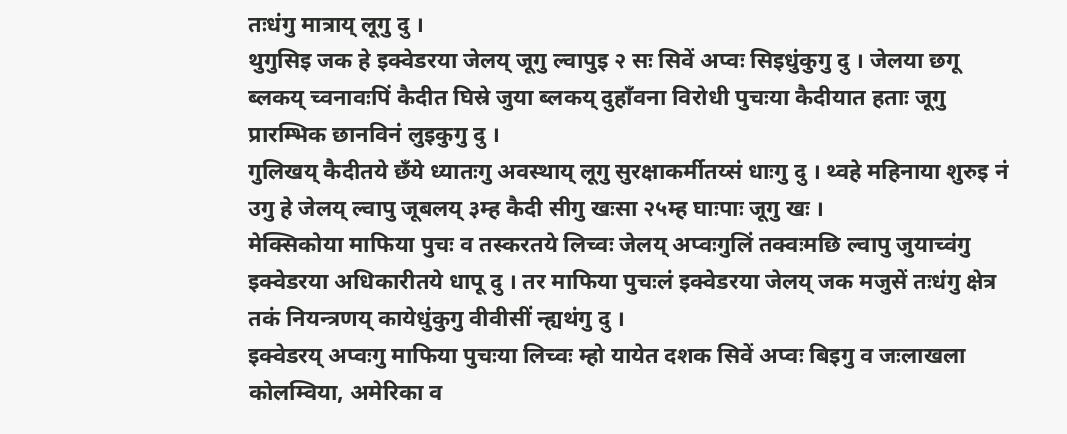तःधंगु मात्राय् लूगु दु ।
थुगुसिइ जक हे इक्वेडरया जेलय् जूगु ल्वापुइ २ सः सिवें अप्वः सिइधुंकुगु दु । जेलया छगू ब्लकय् च्वनावःपिं कैदीत घिस्रे जुया ब्लकय् दुहाँवना विरोधी पुचःया कैदीयात हताः जूगु प्रारम्भिक छानविनं लुइकुगु दु ।
गुलिखय् कैदीतये छँये ध्यातःगु अवस्थाय् लूगु सुरक्षाकर्मीतय्सं धाःगु दु । थ्वहे महिनाया शुरुइ नं उगु हे जेलय् ल्वापु जूबलय् ३म्ह कैदी सीगु खःसा २५म्ह घाःपाः जूगु खः ।
मेक्सिकोया माफिया पुचः व तस्करतये लिच्वः जेलय् अप्वःगुलिं तक्वःमछि ल्वापु जुयाच्वंगु इक्वेडरया अधिकारीतये धापू दु । तर माफिया पुचःलं इक्वेडरया जेलय् जक मजुसें तःधंगु क्षेत्र तकं नियन्त्रणय् कायेधुंकुगु वीवीसीं न्ह्यथंगु दु ।
इक्वेडरय् अप्वःगु माफिया पुचःया लिच्वः म्हो यायेत दशक सिवें अप्वः बिइगु व जःलाखला कोलम्विया, अमेरिका व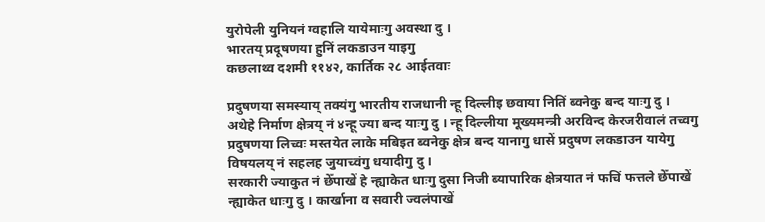युरोपेली युनियनं ग्वहालि यायेमाःगु अवस्था दु ।
भारतय् प्रदूषणया हुनिं लकडाउन याइगु
कछलाथ्व दशमी ११४२, कार्तिक २८ आईतवाः

प्रदुषणया समस्याय् तक्यंगु भारतीय राजधानी न्हू दिल्लीइ छवाया नितिं ब्वनेकु बन्द याःगु दु ।
अथेहे निर्माण क्षेत्रय् नं ४न्हू ज्या बन्द याःगु दु । न्हू दिल्लीया मूख्यमन्त्री अरविन्द केरजरीवालं तच्वगु प्रदुषणया लिच्वः मस्तयेत लाके मबिइत ब्वनेकु क्षेत्र बन्द यानागु धासें प्रदुषण लकडाउन यायेगु विषयलय् नं सहलह जुयाच्वंगु धयादीगु दु ।
सरकारी ज्याकुत नं छेँपाखें हे न्ह्याकेत धाःगु दुसा निजी ब्यापारिक क्षेत्रयात नं फचिं फत्तले छेँपाखें न्ह्याकेत धाःगु दु । कार्खाना व सवारी ज्वलंपाखें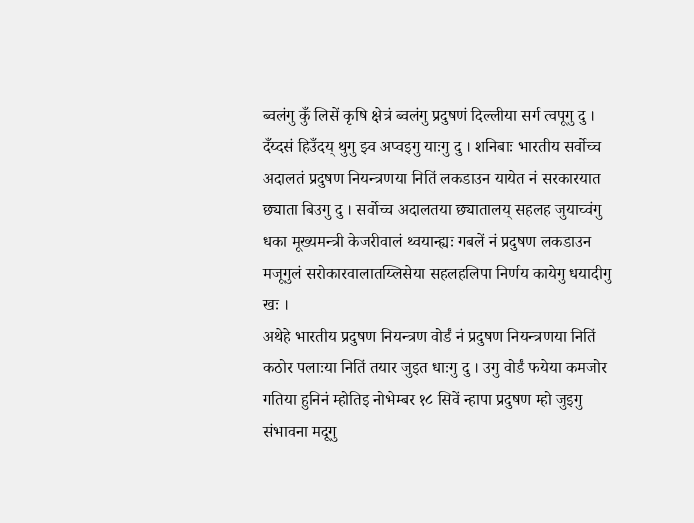ब्वलंगु कुँ लिसें कृषि क्षेत्रं ब्वलंगु प्रदुषणं दिल्लीया सर्ग त्वपूगु दु ।
दँय्दसं हिउँदय् थुगु झ्व अप्वइगु याःगु दु । शनिबाः भारतीय सर्वोच्च अदालतं प्रदुषण नियन्त्रणया नितिं लकडाउन यायेत नं सरकारयात छ्याता बिउगु दु । सर्वोच्च अदालतया छ्यातालय् सहलह जुयाच्वंगु धका मूख्यमन्त्री केजरीवालं थ्वयान्ह्यः गबलें नं प्रदुषण लकडाउन मजूगुलं सरोकारवालातय्लिसेया सहलहलिपा निर्णय कायेगु धयादीगु खः ।
अथेहे भारतीय प्रदुषण नियन्त्रण वोर्डं नं प्रदुषण नियन्त्रणया नितिं कठोर पलाःया नितिं तयार जुइत धाःगु दु । उगु वोर्डं फयेया कमजोर गतिया हुनिनं म्होतिइ नोभेम्बर १८ सिवें न्हापा प्रदुषण म्हो जुइगु संभावना मदूगु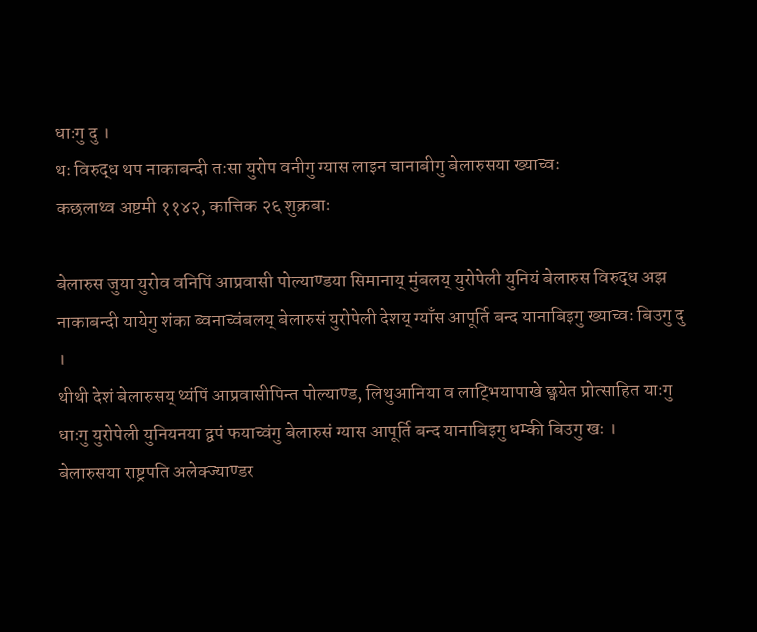धाःगु दु ।
थः विरुद्ध थप नाकाबन्दी तःसा युरोप वनीगु ग्यास लाइन चानाबीगु बेलारुसया ख्याच्वः
कछलाथ्व अष्टमी ११४२, कात्तिक २६ शुक्रबाः

बेलारुस जुया युरोव वनिपिं आप्रवासी पोल्याण्डया सिमानाय् मुंबलय् युरोपेली युनियं बेलारुस विरुद्ध अझ नाकाबन्दी यायेगु शंका ब्वनाच्वंबलय् बेलारुसं युरोपेली देशय् ग्याँस आपूर्ति बन्द यानाबिइगु ख्याच्वः बिउगु दु ।
थीथी देशं बेलारुसय् थ्यंपिं आप्रवासीपिन्त पोल्याण्ड, लिथुआनिया व लाट्भियापाखे छ्वयेत प्रोत्साहित याःगु धाःगु युरोपेली युनियनया द्वपं फयाच्वंगु बेलारुसं ग्यास आपूर्ति बन्द यानाबिइगु धम्की बिउगु खः ।
बेलारुसया राष्ट्रपति अलेक्ज्याण्डर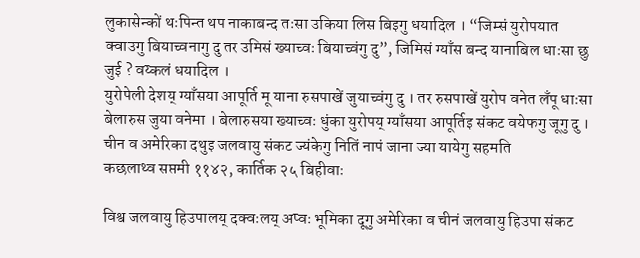लुकासेन्कों थःपिन्त थप नाकाबन्द तःसा उकिया लिस बिइगु धयादिल । “जिम्सं युरोपयात क्वाउगु बियाच्वनागु दु तर उमिसं ख्याच्वः बियाच्वंगु दु”, जिमिसं ग्याँस बन्द यानाबिल धाःसा छु जुई ? वय्कलं धयादिल ।
युरोपेली देशय् ग्याँसया आपूर्ति मू याना रुसपाखें जुयाच्वंगु दु । तर रुसपाखें युरोप वनेत लँपू धाःसा बेलारुस जुया वनेमा । बेलारुसया ख्याच्वः धुंका युरोपय् ग्याँसया आपूर्तिइ संकट वयेफगु जूगु दु ।
चीन व अमेरिका दथुइ जलवायु संकट ज्यंकेगु नितिं नापं जाना ज्या यायेगु सहमति
कछलाथ्व सप्तमी ११४२, कार्तिक २५ बिहीवाः

विश्व जलवायु हिउपालय् दक्वःलय् अप्वः भूमिका दूगु अमेरिका व चीनं जलवायु हिउपा संकट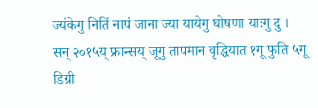ज्यंकेगु नितिं नापं जाना ज्या यायेगु घोषणा याःगु दु ।
सन् २०१५य् फ्रान्सय् जूगु तापमान वृद्धियात १गू फुति ५गू डिग्री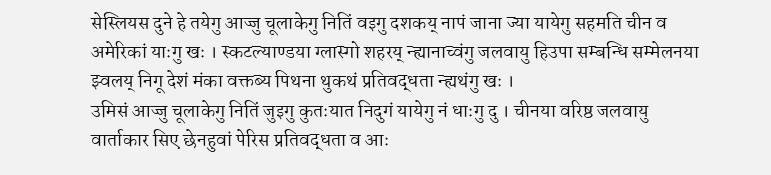सेस्लियस दुने हे तयेगु आज्जु चूलाकेगु नितिं वइगु दशकय् नापं जाना ज्या यायेगु सहमति चीन व अमेरिकां याःगु खः । स्कटल्याण्डया ग्लास्गो शहरय् न्ह्यानाच्वंगु जलवायु हिउपा सम्बन्धि सम्मेलनया झ्वलय् निगू देशं मंका वक्तब्य पिथना थुकथं प्रतिवद्धता न्ह्यथंगु खः ।
उमिसं आज्जु चूलाकेगु नितिं जुइगु कुतःयात निदुगं यायेगु नं धाःगु दु । चीनया वरिष्ठ जलवायु वार्ताकार सिए छेनहुवां पेरिस प्रतिवद्धता व आः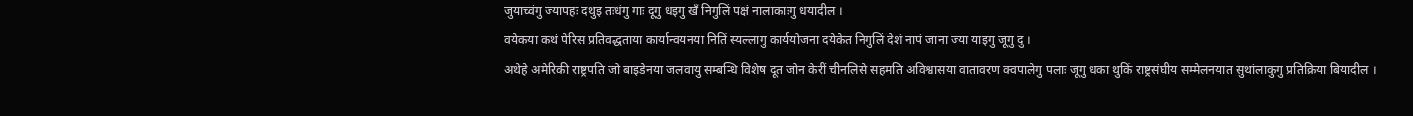जुयाच्वंगु ज्यापहः दथुइ तःधंगु गाः दूगु धइगु खँ निगुलिं पक्षं नालाकाःगु धयादील ।
वयेकया कथं पेरिस प्रतिवद्धताया कार्यान्वयनया नितिं स्यल्लागु कार्ययोजना दयेकेत निगुलिं देशं नापं जाना ज्या याइगु जूगु दु ।
अथेहे अमेरिकी राष्ट्रपति जो बाइडेनया जलवायु सम्बन्धि विशेष दूत जोन केरीं चीनलिसे सहमति अविश्वासया वातावरण क्वपालेगु पलाः जूगु धका थुकिं राष्ट्रसंघीय सम्मेलनयात सुथांलाकुगु प्रतिक्रिया बियादील ।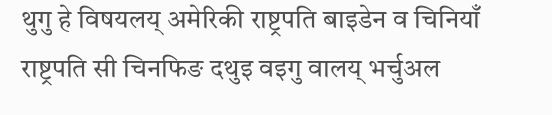थुगु हे विषयलय् अमेरिकी राष्ट्रपति बाइडेन व चिनियाँ राष्ट्रपति सी चिनफिङ दथुइ वइगु वालय् भर्चुअल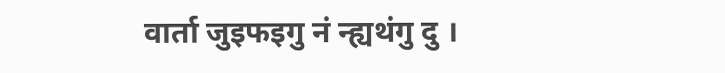वार्ता जुइफइगु नं न्ह्यथंगु दु ।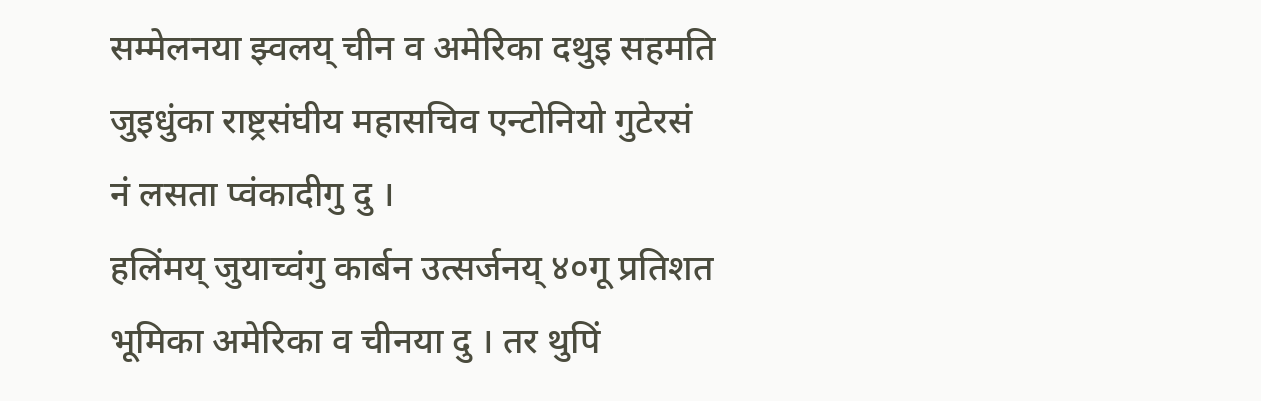सम्मेलनया झ्वलय् चीन व अमेरिका दथुइ सहमति जुइधुंका राष्ट्रसंघीय महासचिव एन्टोनियो गुटेरसं नं लसता प्वंकादीगु दु ।
हलिंमय् जुयाच्वंगु कार्बन उत्सर्जनय् ४०गू प्रतिशत भूमिका अमेरिका व चीनया दु । तर थुपिं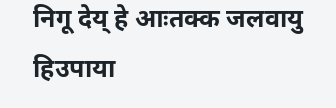निगू देय् हे आःतक्क जलवायु हिउपाया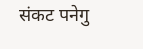संकट पनेगु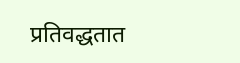प्रतिवद्धतात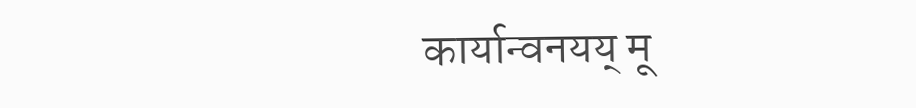कार्यान्वनयय् मू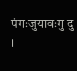पंगःजुयावःगु दु ।